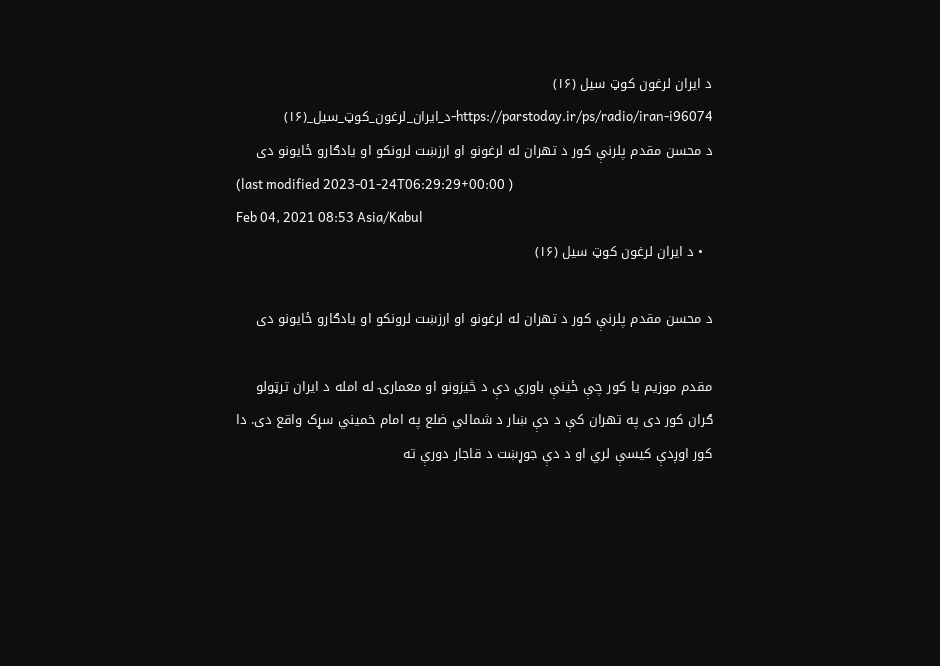د ایران لرغون کوټ سیل (۱۶)
https://parstoday.ir/ps/radio/iran-i96074-د_ایران_لرغون_کوټ_سیل_(۱۶)
د محسن مقدم پلرنې کور د تهران له لرغونو او ارزښت لرونکو او یادګارو ځایونو دی
(last modified 2023-01-24T06:29:29+00:00 )
Feb 04, 2021 08:53 Asia/Kabul
  • د ایران لرغون کوټ سیل (۱۶)

د محسن مقدم پلرنې کور د تهران له لرغونو او ارزښت لرونکو او یادګارو ځایونو دی

مقدم موزیم یا کور چې ځینې باوري دې د څیزونو او معمارۍ له امله د ایران ترټولو ګران کور دی په تهران کې د دې ښار د شمالي ضلع په امام خمیني سړک واقع دی. دا کور اوږدې کیسې لري او د دې جوړښت د قاجار دورې ته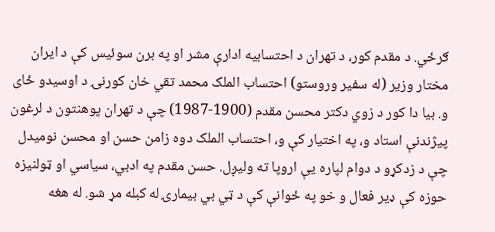ګرځي. د مقدم کور، د تهران د احتسابیه ادارې مشر او په برن سوئیس کې د ایران مختار وزیر (له سفیر وروستو) احتساب الملک محمد تقي خان کورنۍ د اوسیدو ځای و. بیا دا کور د زوي دکتر محسن مقدم (1900-1987) چې د تهران پوهنتون د لرغون پیژندنې استاد و، په اختیار کې و، احتساب الملک دوه زامن حسن او محسن نومیدل چې د زدکړو د دوام لپاره یې اروپا ته ولیږل. حسن مقدم په ادبي، سیاسي او ټولنیزه حوزه کې ډیر فعال و خو په ځوانې کې د ټي بي بیمارۍ له کبله مړ شو. له هغه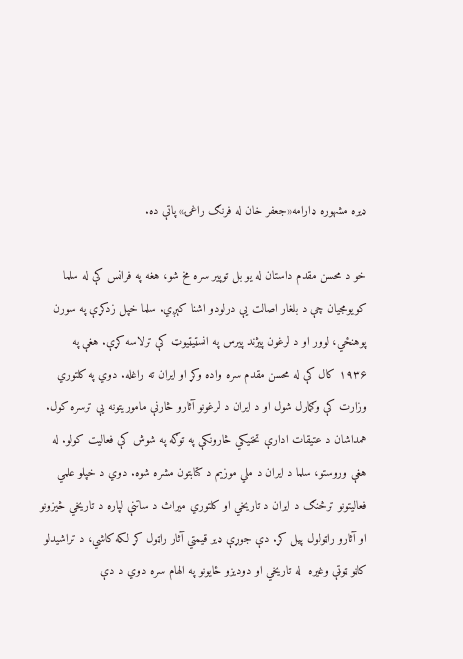ډیره مشهوره ډارامه«جعفر خان له فرنګ راغۍ» پاتې ده.

خو د محسن مقدم داستان له یو بل توپیر سره مخ شو، هغه په فرانس کې له سلما کویومجیان چې د بلغار اصالت یې درلودو اشنا کېږي. سلما خپل زدکړې په سورن پوهنځي، لوور او د لرغون پیژند پیرس په انسټیټیوټ کې ترلاسه کړې. هغې په ۱۹۳۶ کال کې له محسن مقدم سره واده وکړ او ایران ته راغله. دوي په کلتوري وزارت کې وګمارل شول او د ایران د لرغونو آثارو څارنې ماموریتونه یې ترسره کول. همداشان د عتیقات ادارې تخنیکي څارونکې په توګه په شوش کې فعالیت کولو. له هغې وروستو، سلما د ایران د ملي موزیم د کتابتون مشره شوه. دوي د خپلو علمي فعالیتونو ترڅنګ د ایران د تاریخي او کلتوري میراث د ساتنې لپاره د تاریخي څیزونو او آثارو راټولول پيل کړ. دې جوړې ډیر قیمتي آثار راټول کړ لکه کاشي، د تراشیدلو کاڼو ټوټې وغیره  له تاریخي او دودیزو ځایونو په الهام سره دوي د دې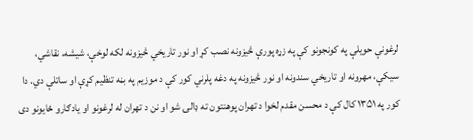لرغونې حویلې په کونجونو کې په زړه پورې څیزونه نصب کړ او نور تاریخي څیزونه لکه لوخې، شیشه، نقاشي، سیکې، مهرونه او تاریخي سندونه او نور څیزونه په دغه پلرني کور کې د موزیم په بڼه تنظیم کړې او ساتلې دي. دا کور په ۱۳۵۱ کال کې د محسن مقدم لخوا د تهران پوهنتون ته ډالۍ شو او نن د تهران له لرغونو او یادګارو ځایونو دی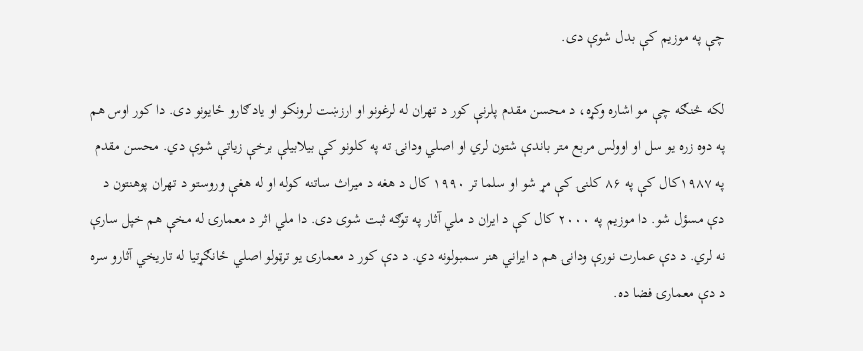چې په موزیم کې بدل شوې دی.

لکه څنګه چې مو اشاره وکړه، د محسن مقدم پلرنې کور د تهران له لرغونو او ارزښت لرونکو او یادګارو ځایونو دی. دا کور اوس هم په دوه زره یو سل او اوولس مربع متر باندې شتون لري او اصلي ودانۍ ته په کلونو کې بیلابیلې برخې زیاتې شوې دي. محسن مقدم په ۱۹۸۷کال کې په ۸۶ کلنۍ کې مړ شو او سلما تر ۱۹۹۰ کال د هغه د میراث ساتنه کوله او له هغې وروستو د تهران پوهنتون د دې مسؤل شو. دا موزیم په ۲۰۰۰ کال کې د ایران د ملي آثار په توګه ثبت شوی دی. دا ملي اثر د معمارۍ له مخې هم خپل سارې نه لري. د دې عمارت نورې ودانۍ هم د ایراني هنر سمبولونه دي. د دې کور د معمارۍ یو ترټولو اصلي ځانګړتیا له تاریخي آثارو سره د دې معمارۍ فضا ده.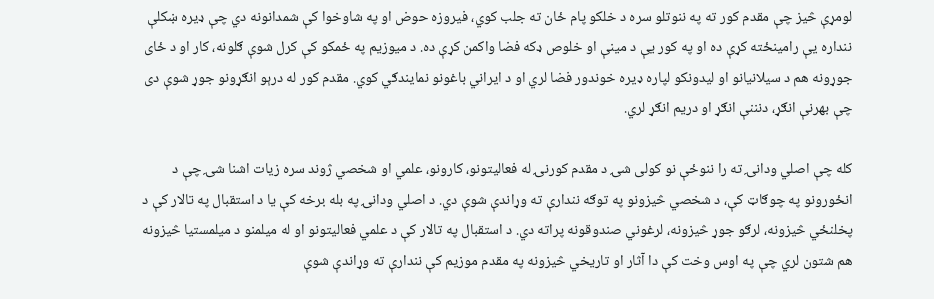لومړې څیز چې مقدم کور ته په ننوتلو سره د خلکو پام ځان ته جلب کوي، فیروزه حوض او په شاوخوا کې شمدانونه دي چې ډیره ښکلې ننداره یې رامینځته کړې ده او په کور يې د مینې او خلوص ډکه فضا واکمن کړې ده. د میوزیم په ځمکو کې کرل شوې ګلونه، کار او د ځای جوړونه هم د سیلانیانو او لیدونکو لپاره ډیره خوندور فضا لري او د ایراني باغونو نمایندګي کوي. مقدم کور له درېو انګړونو جوړ شوې دی چې بهرنې انګړ، دنننې انګړ او دریم انګړ لري.

کله چې اصلي ودانۍ ته را ننوځې نو کولی شۍ د مقدم کورنۍ له فعالیتونو، کارونو، علمي او شخصي ژوند سره زیات اشنا شۍ چې د انځورونو په چوګاټ کې، د شخصي څیزونو په توګه نندارې ته وړاندې شوې دي. د اصلي ودانۍ په بله برخه کې یا د استقبال په تالار کې د پخلنځي څیزونه، لرګو جوړ څیزونه، لرغوني صندوقونه پراته دي. د استقبال په تالار کې د علمي فعالیتونو او له میلمنو د میلمستیا څیزونه هم شتون لري چې په اوس وخت کې دا آثار او تاریخي څیزونه په مقدم موزیم کې نندارې ته وړاندې شوې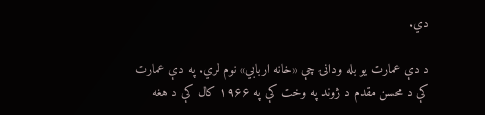دي.

د دې عمارت یو بله ودانۍ چې «خانه اربابي» نوم لري. په دې عمارت کې د محسن مقدم د ژوند په وخت کې په ۱۹۶۶ کال کې د هغه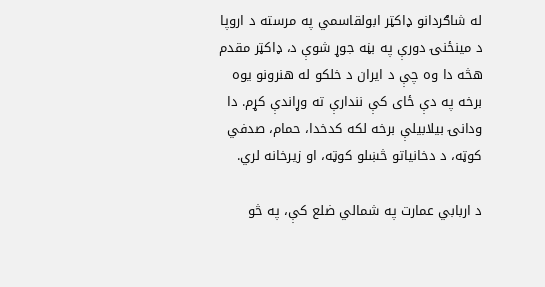له شاګردانو ډاکټر ابولقاسمي په مرسته د اروپا د مینځنۍ دورې په بڼه جوړ شوې د، ډاکټر مقدم هڅه دا وه چې د ایران د خلکو له هنرونو یوه برخه په دې ځای کې نندارې ته وړاندې کړم. دا ودانۍ بیلابیلې برخه لکه کدخدا، حمام، صدفي کوټه، د دخانیاتو څښلو کوټه، او زیرخانه لري.

د اربابي عمارت په شمالي ضلع کې، په څو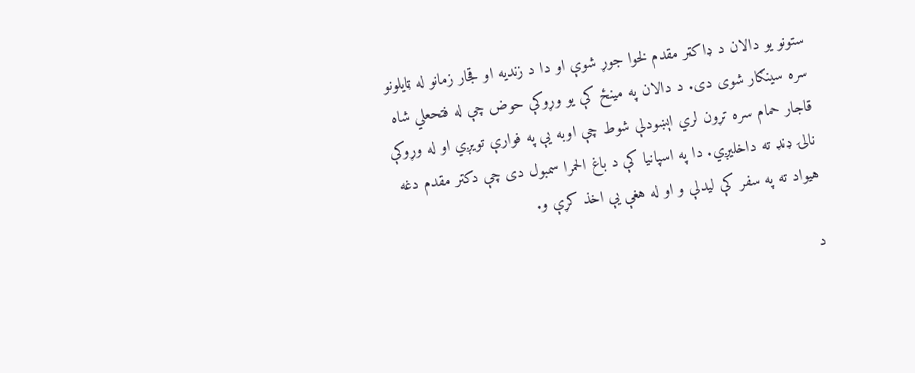ستونو یو دالان د ډاکټر مقدم لخوا جوړ شوې او دا د زندیه او قجار زمانو له ټایلونو سره سینګار شوی دی. د دالان په مینځ کې یو وړوکې حوض چې له فتحعلي شاه قاجار حمام سره تړون لري اېښودلې شوط چې اوبه یې په فوارې تویږي او له وړوکې نالۍ ډنډ ته داخلیږي. دا په اسپانیا کې د باغ الحمرا سمبول دی چې دکتر مقدم دغه هیواد ته په سفر کې لیدلې و او له هغې یې اخذ کړې و.

د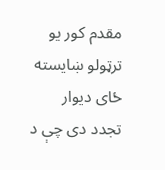مقدم کور یو ترټولو ښایسته ځای دیوار تجدد دی چې د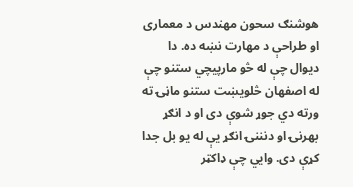هوشنګ سحون مهندس د معماری او طراحې د مهارت نښه ده. دا دیوال چې له څو مارپیچي ستنو چې له اصفهان څلویښت ستنو ماڼۍ ته ورته دي جوړ شوې دی او د انګړ بهرنۍ او دنننۍ انګړ یې له یو بل جدا کړې دی. وایي چې ډاکټر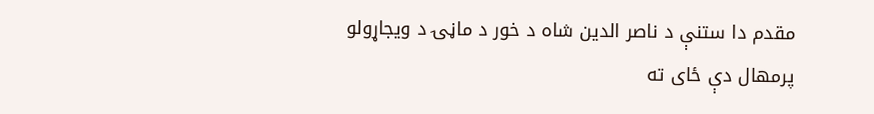مقدم دا ستنې د ناصر الدین شاه د خور د ماڼۍ د ویجاړولو پرمهال دې ځای ته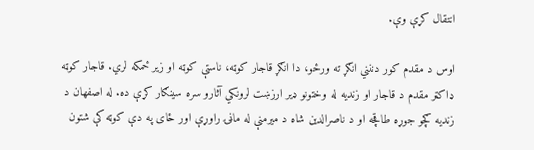انتقال کړې وې.

اوس د مقدم کور دننني انګړ ته ورځو، دا انګړ قاجار کوټه، ناستې کوټه او زیر ځمکه لري. قاجار کوټه ډاکټر مقدم د قاجار او زندیه له وختونو ډیر ارزښت لرونکي آثارو سره سینګار کړې ده. له اصفهان د زندیه ګچو جوړه طاقچه او د ناصرالدین شاه د میرمنې له ماڼۍ راوړې اور ځای په دې کوټه کې شتون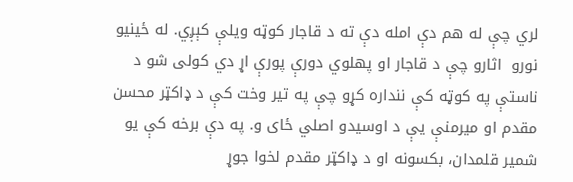لري چې له هم دې امله دې ته د قاجار کوټه ویلې کېږي. له ځینیو نورو  اثارو چې د قاجار او پهلوي دورې پورې اړ دي کولی شو د ناستې په کوټه کې ننداره کړو چې په تیر وخت کې د ډاکټر محسن مقدم او میرمنې یې د اوسیدو اصلي ځای و. په دې برخه کې یو شمیر قلمدان، بکسونه او د ډاکټر مقدم لخوا جوړ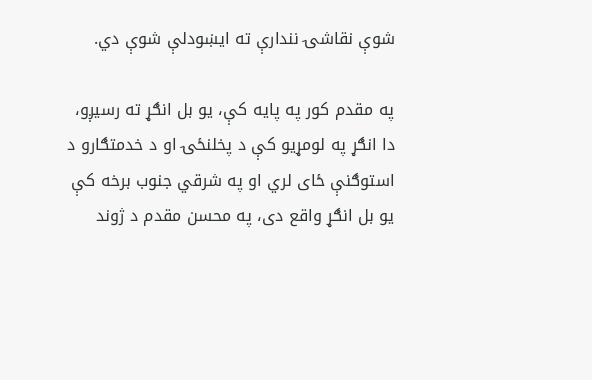شوې نقاشۍ نندارې ته ایښودلې شوې دي.

په مقدم کور په پایه کې، یو بل انګړ ته رسیږو، دا انګړ په لومړیو کې د پخلنځۍ او د خدمتګارو د استوګنې ځای لري او په شرقي جنوب برخه کې یو بل انګړ واقع دی، په محسن مقدم د ژوند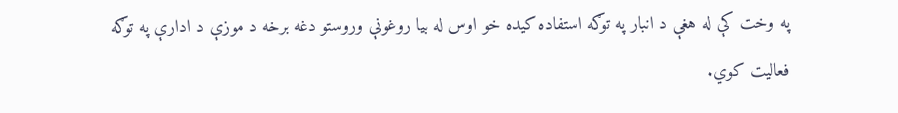په وخت کې له هغې د انبار په توګه استفاده کیده خو اوس له بیا روغونې وروستو دغه برخه د موزې د ادارې په توګه فعالیت کوي.